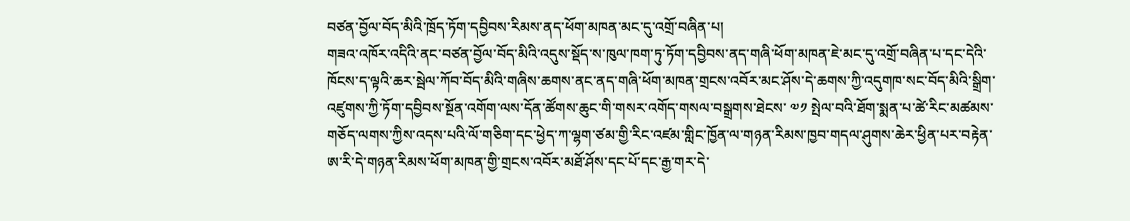བཙན་བྱོལ་བོད་མིའི་ཁྲོད་ཏོག་དབྱིབས་རིམས་ནད་ཕོག་མཁན་མང་དུ་འགྲོ་བཞིན་པ།
གཟའ་འཁོར་འདིའི་ནང་བཙན་བྱོལ་བོད་མིའི་འདུས་སྡོད་ས་ཁུལ་ཁག་ཏུ་ཏོག་དབྱིབས་ནད་གཞི་ཕོག་མཁན་ཇེ་མང་དུ་འགྲོ་བཞིན་པ་དང་དེའི་ཁོངས་ད་ལྟའི་ཆར་སྦེལ་ཀོབ་བོད་མིའི་གཞིས་ཆགས་ནང་ནད་གཞི་ཕོག་མཁན་གྲངས་འབོར་མང་ཤོས་དེ་ཆགས་ཀྱི་འདུགཁ་སང་བོད་མིའི་སྒྲིག་འཛུགས་ཀྱི་ཏོག་དབྱིབས་སྔོན་འགོག་ལས་དོན་ཚོགས་ཆུང་གི་གསར་འགོད་གསལ་བསྒྲགས་ཐེངས་ ༧༡ སྤེལ་བའི་ཐོག་སྨན་པ་ཚེ་རིང་མཚམས་གཅོད་ལགས་ཀྱིས་འདས་པའི་ལོ་གཅིག་དང་ཕྱེད་ཀ་ལྷག་ཙམ་གྱི་རིང་འཛམ་གླིང་ཁྱོན་ལ་གཉན་རིམས་ཁྱབ་གདལ་ཤུགས་ཆེར་ཕྱིན་པར་བརྟེན་ཨ་རི་དེ་གཉན་རིམས་ཕོག་མཁན་གྱི་གྲངས་འབོར་མཐོ་ཤོས་དང་པོ་དང་རྒྱ་གར་དེ་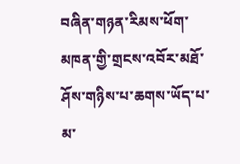བཞིན་གཉན་རིམས་ཕོག་མཁན་གྱི་གྲངས་འབོར་མཐོ་ཤོས་གཉིས་པ་ཆགས་ཡོད་པ་མ་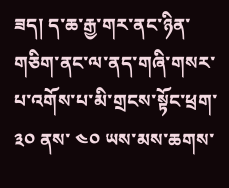ཟད། ད་ཆ་རྒྱ་གར་ནང་ཉིན་གཅིག་ནང་ལ་ནད་གཞི་གསར་པ་འགོས་པ་མི་གྲངས་སྟོང་ཕྲག་ ༣༠ ནས་ ༤༠ ཡས་མས་ཆགས་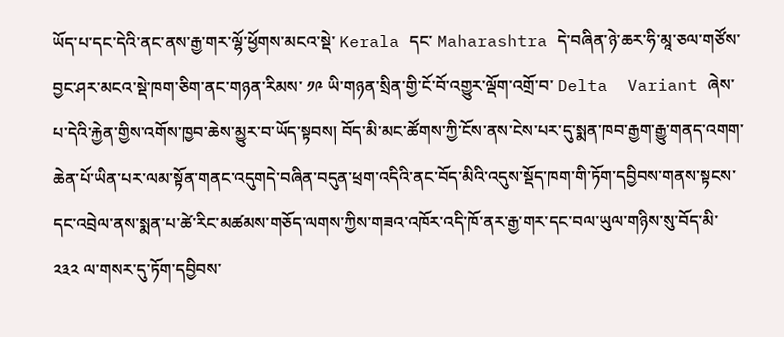ཡོད་པ་དང་དེའི་ནང་ནས་རྒྱ་གར་ལྷོ་ཕྱོགས་མངའ་སྡེ་ Kerala དང་ Maharashtra དེ་བཞིན་ཉེ་ཆར་ཧི་མཱ་ཅལ་གཙོས་བྱང་ཤར་མངའ་སྡེ་ཁག་ཅིག་ནང་གཉན་རིམས་ ༡༩ ཡི་གཉན་སྲིན་གྱི་ངོ་བོ་འགྱུར་ལྡོག་འགྲོ་བ་ Delta  Variant ཞེས་པ་དེའི་རྐྱེན་གྱིས་འགོས་ཁྱབ་ཆེས་མྱུར་བ་ཡོད་སྟབས། བོད་མི་མང་ཚོགས་ཀྱི་ངོས་ནས་ངེས་པར་དུ་སྨན་ཁབ་རྒྱག་རྒྱུ་གནད་འགག་ཆེན་པོ་ཡིན་པར་ལམ་སྟོན་གནང་འདུགདེ་བཞིན་བདུན་ཕྲག་འདིའི་ནང་བོད་མིའི་འདུས་སྡོད་ཁག་གི་ཏོག་དབྱིབས་གནས་སྟངས་དང་འབྲེལ་ནས་སྨན་པ་ཚེ་རིང་མཚམས་གཅོད་ལགས་ཀྱིས་གཟའ་འཁོར་འདི་ཁོ་ནར་རྒྱ་གར་དང་བལ་ཡུལ་གཉིས་སུ་བོད་མི་ ༢༣༢ ལ་གསར་དུ་ཏོག་དབྱིབས་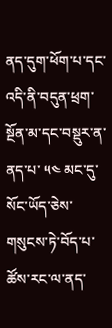ནད་དུག་ཕོག་པ་དང་འདི་ནི་བདུན་ཕྲག་སྔོན་མ་དང་བསྡུར་ན་ནད་པ་ ༥༤ མང་དུ་སོང་ཡོད་ཅེས་གསུངས་ཏེ་བོད་པ་ཚོས་རང་ལ་ནད་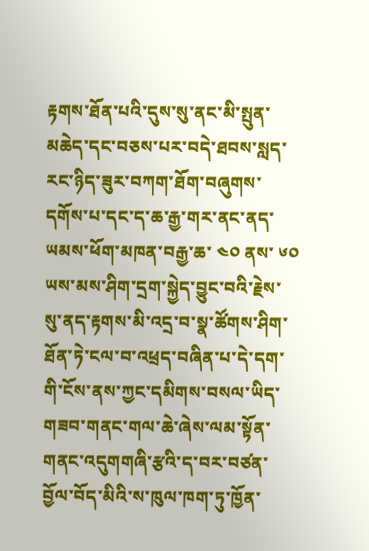རྟགས་ཐོན་པའི་དུས་སུ་ནང་མི་སྤུན་མཆེད་དང་བཅས་པར་བདེ་ཐབས་སླད་རང་ཉིད་ཟུར་བཀག་ཐོག་བཞུགས་དགོས་པ་དང་ད་ཆ་རྒྱ་གར་ནང་ནད་ཡམས་ཕོག་མཁན་བརྒྱ་ཆ་ ༤༠ ནས་ ༦༠ ཡས་མས་ཤིག་དྲག་སྐྱེད་བྱུང་བའི་རྗེས་སུ་ནད་རྟགས་མི་འདྲ་བ་སྣ་ཚོགས་ཤིག་ཐོན་ཏེ་ངལ་བ་འཕྲད་བཞིན་པ་དེ་དག་གི་ངོས་ནས་ཀྱང་དམིགས་བསལ་ཡིད་གཟབ་གནང་གལ་ཆེ་ཞེས་ལམ་སྟོན་གནང་འདུགགཞི་རྩའི་ད་བར་བཙན་བྱོལ་བོད་མིའི་ས་ཁུལ་ཁག་ཏུ་ཁྱོན་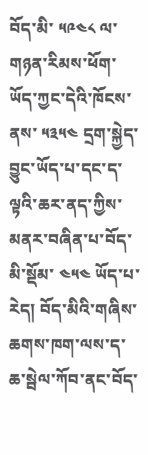བོད་མི་ ༥༩༤༨ ལ་གཉན་རིམས་ཕོག་ཡོད་ཀྱང་དེའི་ཁོངས་ནས་ ༥༣༥༤ དྲག་སྐྱེད་བྱུང་ཡོད་པ་དང་ད་ལྟའི་ཆར་ནད་ཀྱིས་མནར་བཞིན་པ་བོད་མི་སྡོམ་ ༤༥༤ ཡོད་པ་རེད། བོད་མིའི་གཞིས་ཆགས་ཁག་ལས་ད་ཆ་སྦེལ་ཀོབ་ནང་བོད་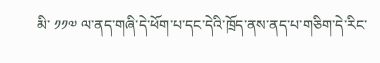མི་ ༡༡༧ ལ་ནད་གཞི་དེ་ཕོག་པ་དང་དེའི་ཁྲོད་ནས་ནད་པ་གཅིག་དེ་རིང་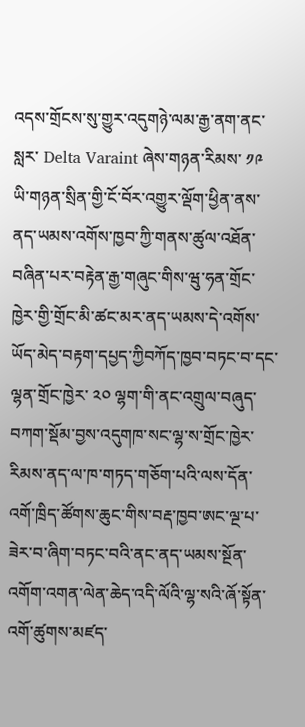འདས་གྲོངས་སུ་གྱུར་འདུགཉེ་ལམ་རྒྱ་ནག་ནང་སླར་ Delta Varaint ཞེས་གཉན་རིམས་ ༡༩ ཡི་གཉན་སྲིན་གྱི་ངོ་བོར་འགྱུར་ལྡོག་ཕྱིན་ནས་ནད་ཡམས་འགོས་ཁྱབ་ཀྱི་གནས་ཚུལ་འཐོན་བཞིན་པར་བརྟེན་རྒྱ་གཞུང་གིས་ཝུ་ཧན་གྲོང་ཁྱེར་གྱི་གྲོང་མི་ཚང་མར་ནད་ཡམས་དེ་འགོས་ཡོད་མེད་བརྟག་དཔྱད་ཀྱིབཀོད་ཁྱབ་བཏང་བ་དང་ལྷན་གྲོང་ཁྱེར་ ༢༠ ལྷག་གི་ནང་འགྲུལ་བཞུད་བཀག་སྡོམ་བྱས་འདུགཁ་སང་ལྷ་ས་གྲོང་ཁྱེར་རིམས་ནད་ལ་ཁ་གཏད་གཅོག་པའི་ལས་དོན་འགོ་ཁྲིད་ཚོགས་ཆུང་གིས་བརྡ་ཁྱབ་ཨང་ལྔ་པ་ཟེར་བ་ཞིག་བཏང་བའི་ནང་ནད་ཡམས་སྔོན་འགོག་འགན་ལེན་ཆེད་འདི་ལོའི་ལྷ་སའི་ཞོ་སྟོན་འགོ་ཚུགས་མཛད་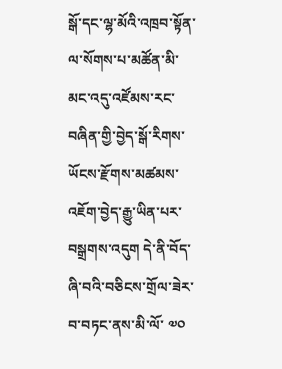སྒོ་དང་ལྷ་མོའི་འཁྲབ་སྟོན་ལ་སོགས་པ་མཚོན་མི་མང་འདུ་འཛོམས་རང་བཞིན་གྱི་བྱེད་སྒོ་རིགས་ཡོངས་རྫོགས་མཚམས་འཇོག་བྱེད་རྒྱུ་ཡིན་པར་བསྒྲགས་འདུག དེ་ནི་བོད་ཞི་བའི་བཅིངས་གྲོལ་ཟེར་བ་བཏང་ནས་མི་ལོ་ ༧༠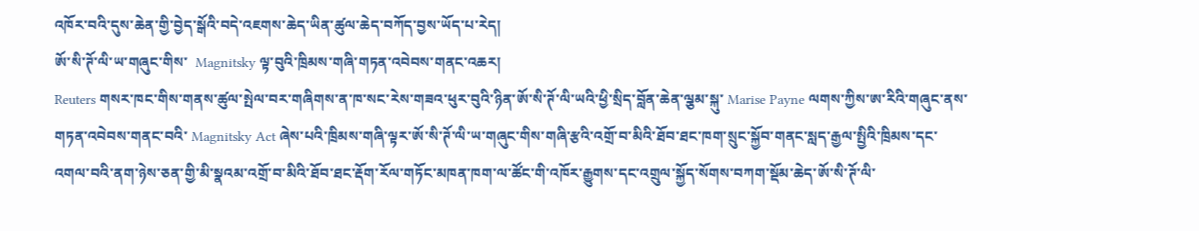འཁོར་བའི་དུས་ཆེན་གྱི་བྱེད་སྒོའི་བདེ་འཇགས་ཆེད་ཡིན་ཚུལ་ཆེད་བཀོད་བྱས་ཡོད་པ་རེད།
ཨོ་སི་ཊོ་ལི་ཡ་གཞུང་གིས་  Magnitsky ལྟ་བུའི་ཁྲིམས་གཞི་གཏན་འབེབས་གནང་འཆར།
Reuters གསར་ཁང་གིས་གནས་ཚུལ་སྤེལ་བར་གཞིགས་ན་ཁ་སང་རེས་གཟའ་ཕུར་བུའི་ཉིན་ཨོ་སི་ཊོ་ལི་ཡའི་ཕྱི་སྲིད་བློན་ཆེན་ལྕམ་སྐུ་ Marise Payne ལགས་ཀྱིས་ཨ་རིའི་གཞུང་ནས་གཏན་འབེབས་གནང་བའི་ Magnitsky Act ཞེས་པའི་ཁྲིམས་གཞི་ལྟར་ཨོ་སི་ཊོ་ལི་ཡ་གཞུང་གིས་གཞི་རྩའི་འགྲོ་བ་མིའི་ཐོབ་ཐང་ཁག་སྲུང་སྐྱོབ་གནང་སླད་རྒྱལ་སྤྱིའི་ཁྲིམས་དང་འགལ་བའི་ནག་ཉེས་ཅན་གྱི་མི་སྣའམ་འགྲོ་བ་མིའི་ཐོབ་ཐང་རྡོག་རོལ་གཏོང་མཁན་ཁག་ལ་ཚོང་གི་འཁོར་རྒྱུགས་དང་འགྲུལ་སྐྱོད་སོགས་བཀག་སྡོམ་ཆེད་ཨོ་སི་ཊོ་ལི་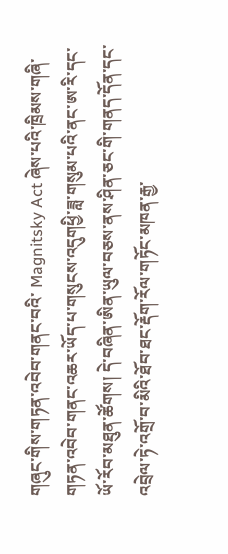གཞུང་གིས་གཏན་འབེབ་གནང་བའི་ Magnitsky Act ཞེས་པའི་ཁྲིམས་གཞི་གཏན་འབེབ་གནང་འཆར་ཡོད་པ་གསུངས་འདུགཕྱི་ཟླ་གསུམ་པའི་ནང་ཨ་རི་དང་ཡོ་རོབ་མཐུན་ཚོགས། དེ་བཞིན་ཨིན་ཡུལ་བཅས་ནས་ཤིན་ཅང་གི་གནད་དོན་དང་འབྲེལ་ཏེ་འགྲོ་བ་མིའི་ཐོབ་ཐང་རྡོག་རོལ་གཏོང་མཁན་རྒྱ་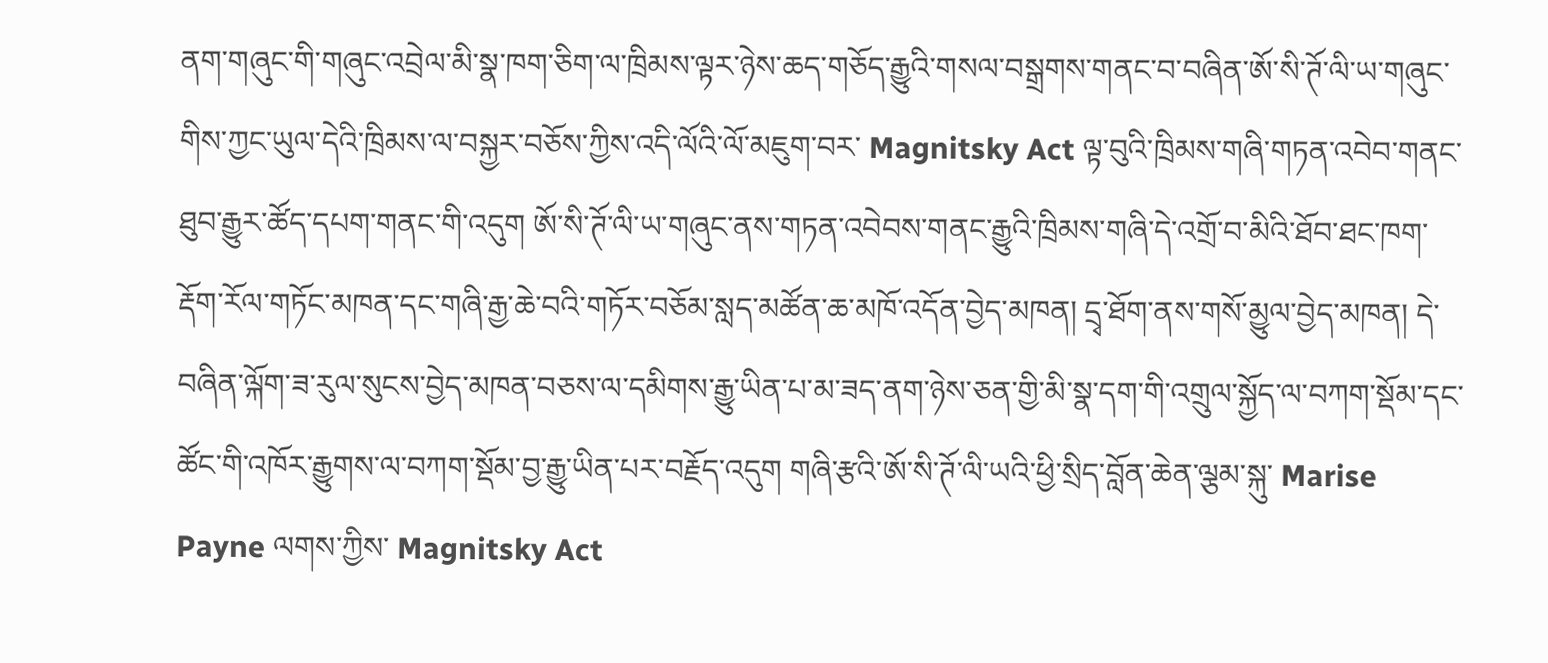ནག་གཞུང་གི་གཞུང་འབྲེལ་མི་སྣ་ཁག་ཅིག་ལ་ཁྲིམས་ལྟར་ཉེས་ཆད་གཅོད་རྒྱུའི་གསལ་བསྒྲགས་གནང་བ་བཞིན་ཨོ་སི་ཊོ་ལི་ཡ་གཞུང་གིས་ཀྱང་ཡུལ་དེའི་ཁྲིམས་ལ་བསྐྱར་བཅོས་ཀྱིས་འདི་ལོའི་ལོ་མཇུག་བར་ Magnitsky Act ལྟ་བུའི་ཁྲིམས་གཞི་གཏན་འབེབ་གནང་ཐུབ་རྒྱུར་ཚོད་དཔག་གནང་གི་འདུག ཨོ་སི་ཊོ་ལི་ཡ་གཞུང་ནས་གཏན་འབེབས་གནང་རྒྱུའི་ཁྲིམས་གཞི་དེ་འགྲོ་བ་མིའི་ཐོབ་ཐང་ཁག་རྡོག་རོལ་གཏོང་མཁན་དང་གཞི་རྒྱ་ཆེ་བའི་གཏོར་བཅོམ་སླད་མཚོན་ཆ་མཁོ་འདོན་བྱེད་མཁན། དྲྭ་ཐོག་ནས་གསོ་མྱུལ་བྱེད་མཁན། དེ་བཞིན་ལྐོག་ཟ་རུལ་སུངས་བྱེད་མཁན་བཅས་ལ་དམིགས་རྒྱུ་ཡིན་པ་མ་ཟད་ནག་ཉེས་ཅན་གྱི་མི་སྣ་དག་གི་འགྲུལ་སྐྱོད་ལ་བཀག་སྡོམ་དང་ཚོང་གི་འཁོར་རྒྱུགས་ལ་བཀག་སྡོམ་བྱ་རྒྱུ་ཡིན་པར་བརྗོད་འདུག གཞི་རྩའི་ཨོ་སི་ཊོ་ལི་ཡའི་ཕྱི་སྲིད་བློན་ཆེན་ལྕམ་སྐུ་ Marise Payne ལགས་ཀྱིས་ Magnitsky Act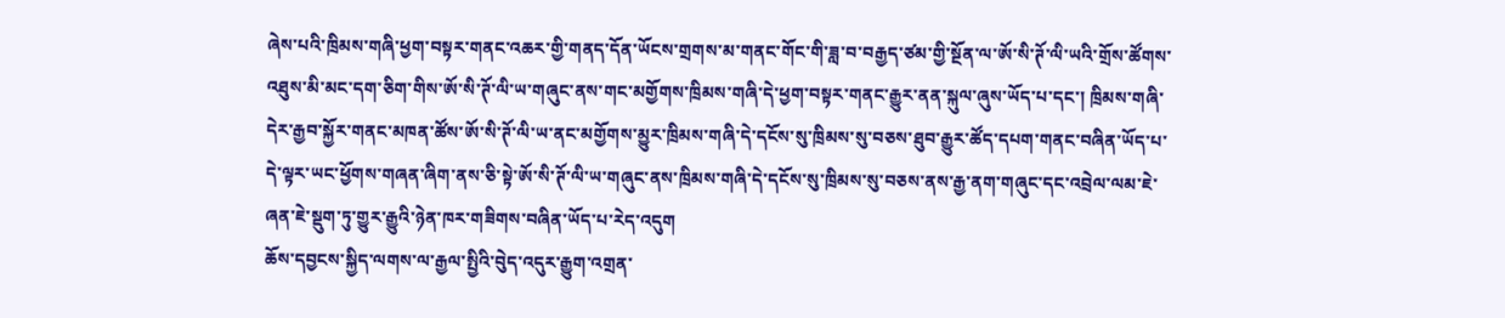ཞེས་པའི་ཁྲིམས་གཞི་ཕྱག་བསྟར་གནང་འཆར་གྱི་གནད་དོན་ཡོངས་གྲགས་མ་གནང་གོང་གི་ཟླ་བ་བརྒྱད་ཙམ་གྱི་སྔོན་ལ་ཨོ་སི་ཊོ་ལི་ཡའི་གྲོས་ཚོགས་འཐུས་མི་མང་དག་ཅིག་གིས་ཨོ་སི་ཊོ་ལི་ཡ་གཞུང་ནས་གང་མགྱོགས་ཁྲིམས་གཞི་དེ་ཕྱག་བསྟར་གནང་རྒྱུར་ནན་སྐུལ་ཞུས་ཡོད་པ་དང་། ཁྲིམས་གཞི་དེར་རྒྱབ་སྐྱོར་གནང་མཁན་ཚོས་ཨོ་སི་ཊོ་ལི་ཡ་ནང་མགྱོགས་མྱུར་ཁྲིམས་གཞི་དེ་དངོས་སུ་ཁྲིམས་སུ་བཅས་ཐུབ་རྒྱུར་ཚོད་དཔག་གནང་བཞིན་ཡོད་པ་དེ་ལྟར་ཡང་ཕྱོགས་གཞན་ཞིག་ནས་ཅི་སྟེ་ཨོ་སི་ཊོ་ལི་ཡ་གཞུང་ནས་ཁྲིམས་གཞི་དེ་དངོས་སུ་ཁྲིམས་སུ་བཅས་ནས་རྒྱ་ནག་གཞུང་དང་འབྲེལ་ལམ་ཇེ་ཞན་ཇེ་སྡུག་ཏུ་གྱུར་རྒྱུའི་ཉེན་ཁར་གཟིགས་བཞིན་ཡོད་པ་རེད་འདུག
ཆོས་དབྱངས་སྐྱིད་ལགས་ལ་རྒྱལ་སྤྱིའི་བེུད་འདུར་རྒྱུག་འགྲན་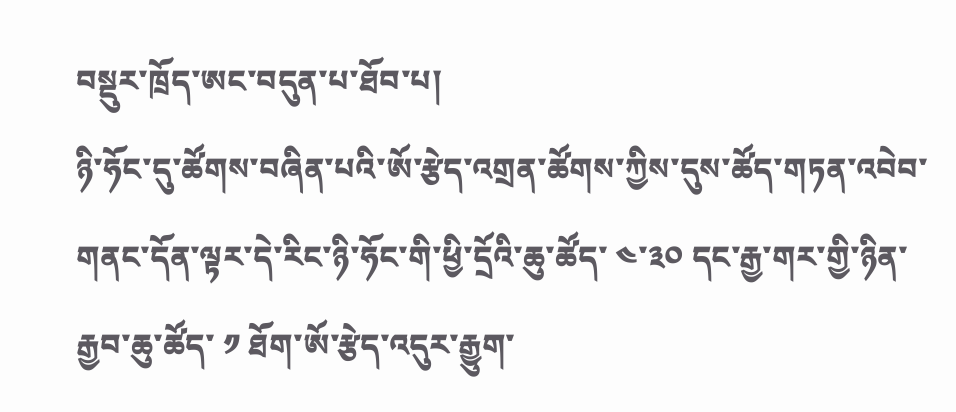བསྡུར་ཁྲོད་ཨང་བདུན་པ་ཐོབ་པ།
ཉི་ཧོང་དུ་ཚོགས་བཞིན་པའི་ཨོ་རྩེད་འགྲན་ཚོགས་ཀྱིས་དུས་ཚོད་གཏན་འབེབ་གནང་དོན་ལྟར་དེ་རིང་ཉི་ཧོང་གི་ཕྱི་དྲོའི་ཆུ་ཚོད་ ༤་༣༠ དང་རྒྱ་གར་གྱི་ཉིན་རྒྱབ་ཆུ་ཚོད་ ༡ ཐོག་ཨོ་རྩེད་འདུར་རྒྱུག་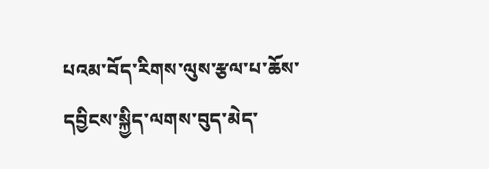པའམ་བོད་རིགས་ལུས་རྩལ་པ་ཆོས་དབྱིངས་སྐྱིད་ལགས་བུད་མེད་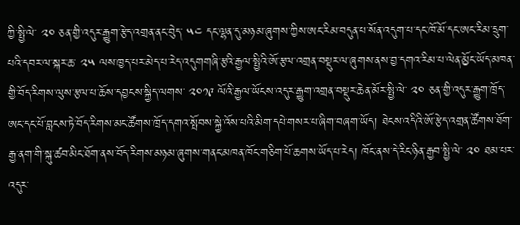ཀྱི་སྤྱི་ལེ་ ༢༠ ཅན་གྱི་འདུར་རྒྱུག་རྩེད་འགྲན་ནང་བེུད་ ༥༤ དང་ལྷན་དུ་མཉམ་ཞུགས་ཀྱིས་ཨང་རིམ་བདུན་པ་སོན་འདུག་པ་དང་ཁོ་མོ་དང་ཨང་རིམ་དྲུག་པའི་དབར་ལ་སྐར་ཆ་ ༢༥ ལས་ཁྱད་པར་མེད་པ་རེད་འདུགགཞི་རྩའི་རྒྱལ་སྤྱིའི་ཨོ་རྩལ་འགྲན་བསྡུར་ལ་ཞུགས་ནས་བྱ་དགའ་རིམ་པ་ལེན་མྱོང་ཡོད་མཁན་གྱི་བོད་རིགས་ལུས་རྩལ་པ་ཆོས་དབྱངས་སྐྱིད་ལགས་ ༢༠༡༩ ལོའི་རྒྱལ་ཡོངས་འདུར་རྒྱུག་འགྲན་བསྡུར་ཆེན་མོར་སྤྱི་ལེ་ ༢༠ ཅན་གྱི་འདུར་རྒྱུག་ཁྲོད་ཨང་དང་པོ་བླངས་ཏེ་བོད་རིགས་མང་ཚོགས་ཁྲོད་དགའ་སྤོབས་སྐྱེ་འོས་པའི་མིག་དཔེ་གསར་པ་ཞིག་བཞག་ཡོད། ཐེངས་འདིའི་ཨོ་རྩེད་འགྲན་ཚོགས་ཐོག་རྒྱ་ནག་གི་སྐུ་ཚབ་མིང་ཐོག་ནས་བོད་རིགས་མཉམ་ཞུགས་གནང་མཁན་ཁོང་གཅིག་པོ་ཆགས་ཡོད་པ་རེད། ཁོང་ནས་དེ་རིང་ཉིན་རྒྱབ་སྤྱི་ལེ་ ༢༠ ཐམ་པར་འདུར་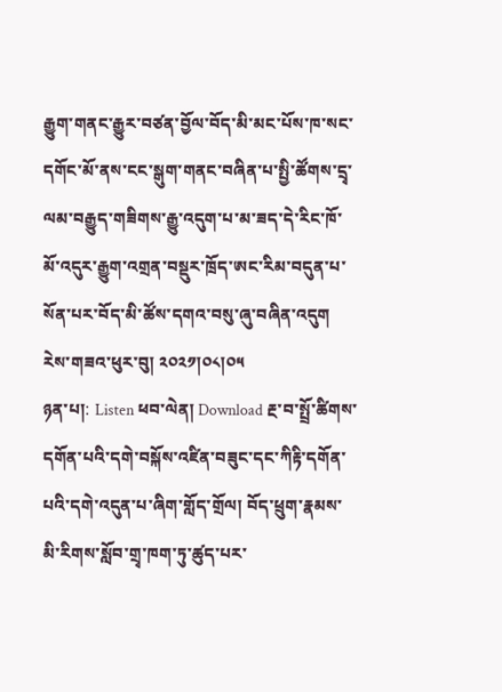རྒྱུག་གནང་རྒྱུར་བཙན་བྱོལ་བོད་མི་མང་པོས་ཁ་སང་དགོང་མོ་ནས་ངང་སྒུག་གནང་བཞིན་པ་སྤྱི་ཚོགས་དྲྭ་ལམ་བརྒྱུད་གཟིགས་རྒྱུ་འདུག་པ་མ་ཟད་དེ་རིང་ཁོ་མོ་འདུར་རྒྱུག་འགྲན་བསྡུར་ཁྲོད་ཨང་རིམ་བདུན་པ་སོན་པར་བོད་མི་ཚོས་དགའ་བསུ་ཞུ་བཞིན་འདུག
རེས་གཟའ་ཕུར་བུ། ༢༠༢༡།༠༨།༠༥
ཉན་པ།: Listen ཕབ་ལེན། Download རྔ་བ་སྤྲོ་ཚིགས་དགོན་པའི་དགེ་བསྐོས་འཛིན་བཟུང་དང་ཀིརྟི་དགོན་པའི་དགེ་འདུན་པ་ཞིག་གློད་གྲོལ། བོད་ཕྲུག་རྣམས་མི་རིགས་སློབ་གྲྭ་ཁག་ཏུ་ཚུད་པར་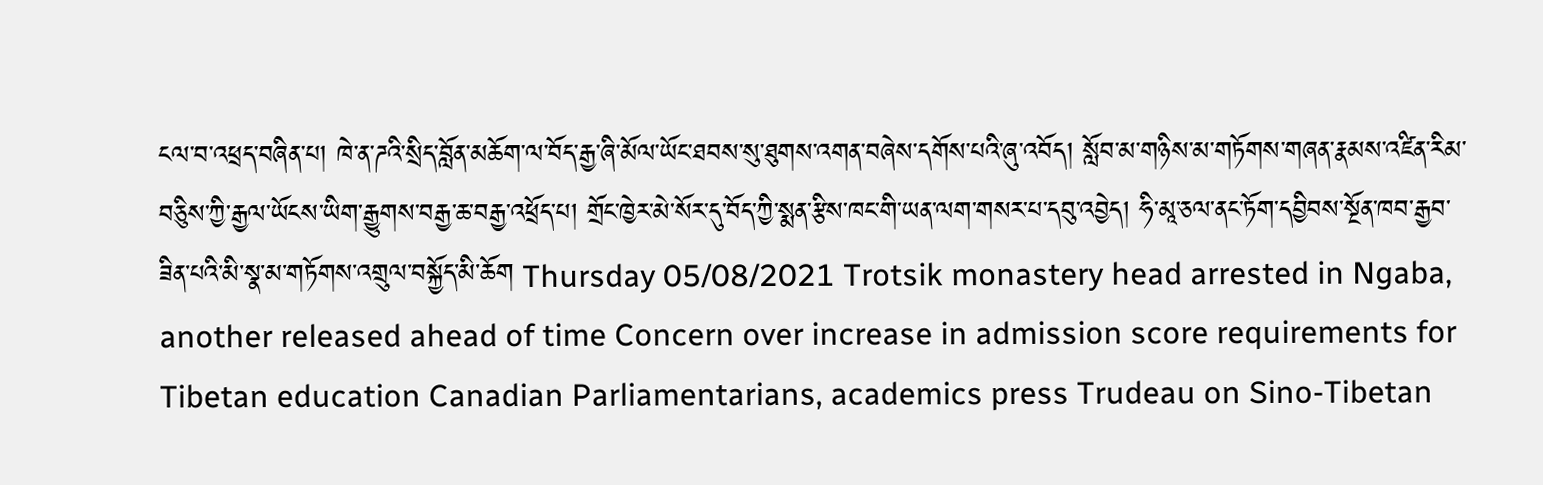ངལ་བ་འཕྲད་བཞིན་པ། ཁེ་ན་ཌའི་སྲིད་བློན་མཆོག་ལ་བོད་རྒྱ་ཞི་མོལ་ཡོང་ཐབས་སུ་ཐུགས་འགན་བཞེས་དགོས་པའི་ཞུ་འབོད། སློབ་མ་གཉིས་མ་གཏོགས་གཞན་རྣམས་འཛིན་རིམ་བཅིུས་ཀྱི་རྒྱལ་ཡོངས་ཡིག་རྒྱུགས་བརྒྱ་ཆ་བརྒྱ་འཕྲོད་པ། གྲོང་ཁྱེར་མེ་སོར་དུ་བོད་ཀྱི་སྨན་རྩིས་ཁང་གི་ཡན་ལག་གསར་པ་དབུ་འབྱེད། ཧི་མཱ་ཅལ་ནང་ཏོག་དབྱིབས་སྔོན་ཁབ་རྒྱབ་ཟིན་པའི་མི་སྣ་མ་གཏོགས་འགྲུལ་བསྐྱོད་མི་ཆོག Thursday 05/08/2021 Trotsik monastery head arrested in Ngaba, another released ahead of time Concern over increase in admission score requirements for Tibetan education Canadian Parliamentarians, academics press Trudeau on Sino-Tibetan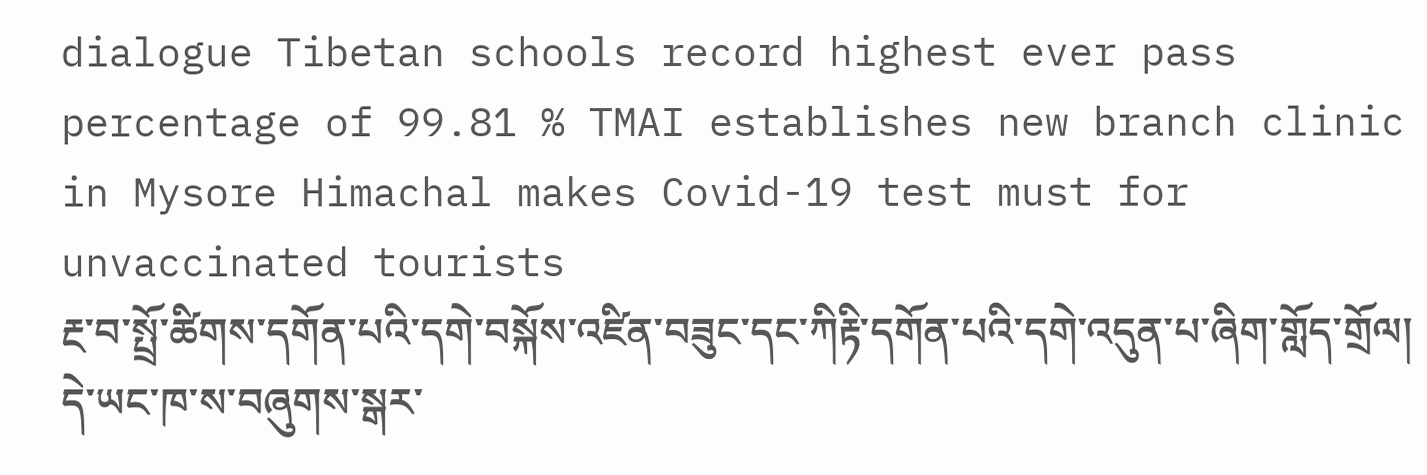dialogue Tibetan schools record highest ever pass percentage of 99.81 % TMAI establishes new branch clinic in Mysore Himachal makes Covid-19 test must for unvaccinated tourists
རྔ་བ་སྤྲོ་ཚིགས་དགོན་པའི་དགེ་བསྐོས་འཛིན་བཟུང་དང་ཀིརྟི་དགོན་པའི་དགེ་འདུན་པ་ཞིག་གློད་གྲོལ།
དེ་ཡང་ཁ་ས་བཞུགས་སྒར་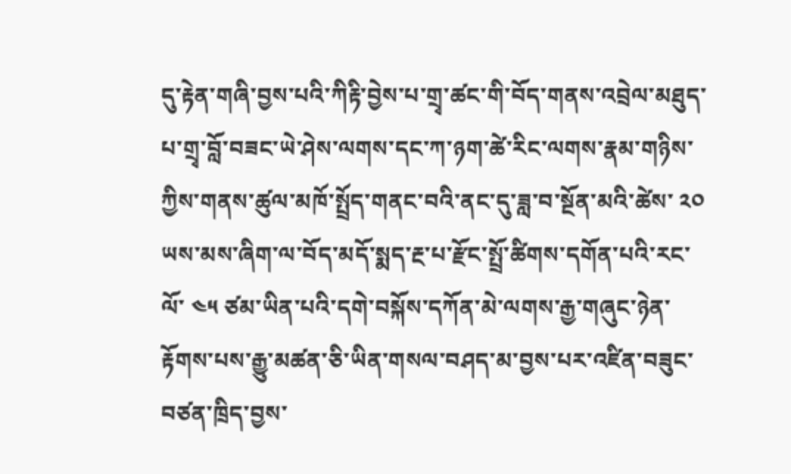དུ་རྟེན་གཞི་བྱས་པའི་ཀིརྟི་བྱེས་པ་གྲྭ་ཚང་གི་བོད་གནས་འབྲེལ་མཐུད་པ་གྲྭ་བློ་བཟང་ཡེ་ཤེས་ལགས་དང་ཀ་ཉག་ཚེ་རིང་ལགས་རྣམ་གཉིས་ཀྱིས་གནས་ཚུལ་མཁོ་སྤྲོད་གནང་བའི་ནང་དུ་ཟླ་བ་སྔོན་མའི་ཚེས་ ༢༠ ཡས་མས་ཞིག་ལ་བོད་མདོ་སྨད་རྔ་པ་རྫོང་སྤྲོ་ཚིགས་དགོན་པའི་རང་ལོ་ ༤༥ ཙམ་ཡིན་པའི་དགེ་བསྐོས་དཀོན་མེ་ལགས་རྒྱ་གཞུང་ཉེན་རྟོགས་པས་རྒྱུ་མཚན་ཅི་ཡིན་གསལ་བཤད་མ་བྱས་པར་འཛིན་བཟུང་བཙན་ཁྲིད་བྱས་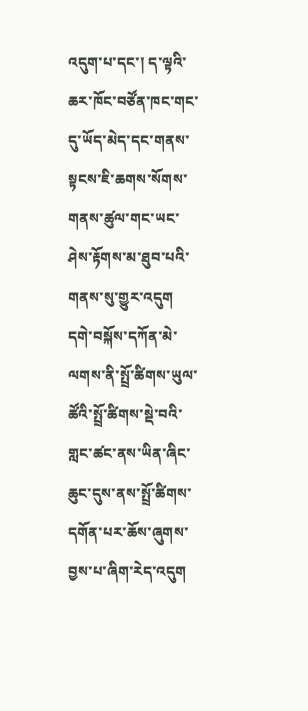འདུག་པ་དང་། ད་ལྟའི་ཆར་ཁོང་བཙོན་ཁང་གང་དུ་ཡོད་མེད་དང་གནས་སྟངས་ཇི་ཆགས་སོགས་གནས་ཚུལ་གང་ཡང་ཤེས་རྟོགས་མ་ཐུབ་པའི་གནས་སུ་གྱུར་འདུག དགེ་བསྐོས་དཀོན་མེ་ལགས་ནི་སྤྲོ་ཚིགས་ཡུལ་ཚོའི་སྤྲོ་ཚིགས་སྡེ་བའི་གླང་ཚང་ནས་ཡིན་ཞིང་ཆུང་དུས་ནས་སྤྲོ་ཚིགས་དགོན་པར་ཆོས་ཞུགས་བྱས་པ་ཞིག་རེད་འདུག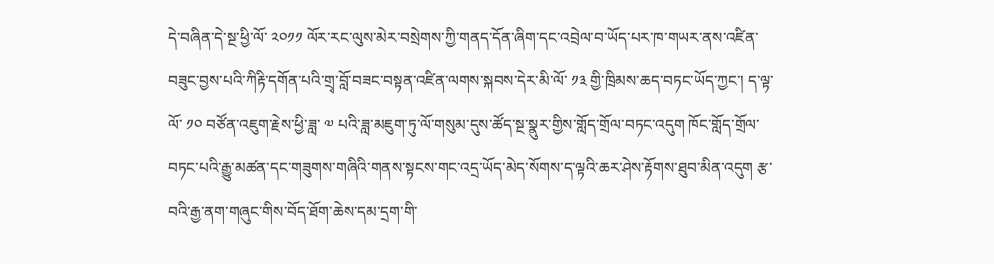དེ་བཞིན་དེ་སྔ་ཕྱི་ལོ་ ༢༠༡༡ ལོར་རང་ལུས་མེར་བསྲེགས་ཀྱི་གནད་དོན་ཞིག་དང་འབྲེལ་བ་ཡོད་པར་ཁ་གཡར་ནས་འཛིན་བཟུང་བྱས་པའི་ཀིརྟི་དགོན་པའི་གྲྭ་བློ་བཟང་བསྟན་འཛིན་ལགས་སྐབས་དེར་མི་ལོ་ ༡༣ གྱི་ཁྲིམས་ཆད་བཏང་ཡོད་ཀྱང་། ད་ལྟ་ལོ་ ༡༠ བཙོན་འཇུག་རྗེས་ཕྱི་ཟླ་ ༧ པའི་ཟླ་མཇུག་ཏུ་ལོ་གསུམ་དུས་ཚོད་སྔ་སྣུར་གྱིས་གློད་གྲོལ་བཏང་འདུག ཁོང་གློད་གྲོལ་བཏང་པའི་རྒྱུ་མཚན་དང་གཟུགས་གཞིའི་གནས་སྟངས་གང་འདྲ་ཡོད་མེད་སོགས་ད་ལྟའི་ཆར་ཤེས་རྟོགས་ཐུབ་མིན་འདུག རྩ་བའི་རྒྱ་ནག་གཞུང་གིས་བོད་ཐོག་ཆེས་དམ་དྲག་གི་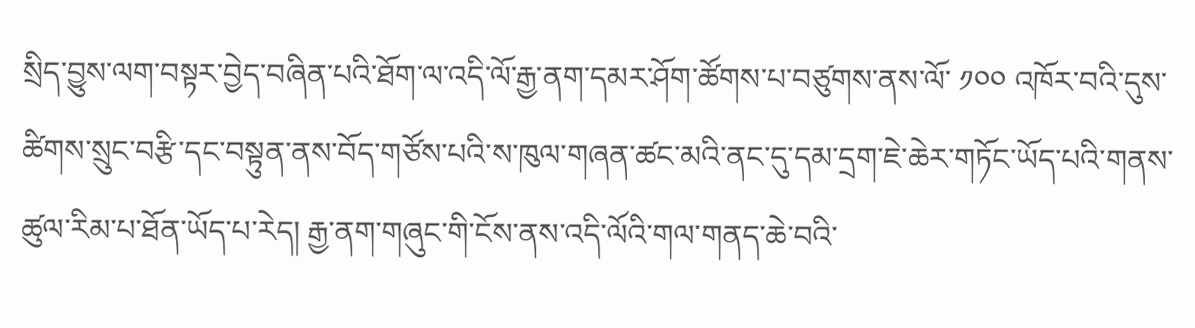སྲིད་བྱུས་ལག་བསྟར་བྱེད་བཞིན་པའི་ཐོག་ལ་འདི་ལོ་རྒྱ་ནག་དམར་ཤོག་ཚོགས་པ་བཙུགས་ནས་ལོ་ ༡༠༠ འཁོར་བའི་དུས་ཚིགས་སྲུང་བརྩི་དང་བསྟུན་ནས་བོད་གཙོས་པའི་ས་ཁུལ་གཞན་ཚང་མའི་ནང་དུ་དམ་དྲག་ཇེ་ཆེར་གཏོང་ཡོད་པའི་གནས་ཚུལ་རིམ་པ་ཐོན་ཡོད་པ་རེད། རྒྱ་ནག་གཞུང་གི་ངོས་ནས་འདི་ལོའི་གལ་གནད་ཆེ་བའི་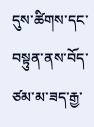དུས་ཚིགས་དང་བསྟུན་ནས་བོད་ཙམ་མ་ཟད་རྒྱ་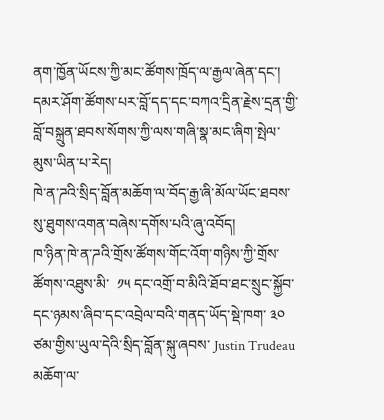ནག་ཁྱོན་ཡོངས་ཀྱི་མང་ཚོགས་ཁྲོད་ལ་རྒྱལ་ཞེན་དང་། དམར་ཤོག་ཚོགས་པར་བློ་དད་དང་བཀའ་དྲིན་རྗེས་དྲན་གྱི་བློ་བསྐྲུན་ཐབས་སོགས་ཀྱི་ལས་གཞི་སྣ་མང་ཞིག་སྤེལ་མུས་ཡིན་པ་རེད།
ཁེ་ན་ཌའི་སྲིད་བློན་མཆོག་ལ་བོད་རྒྱ་ཞི་མོལ་ཡོང་ཐབས་སུ་ཐུགས་འགན་བཞེས་དགོས་པའི་ཞུ་འབོད།
ཁ་ཉིན་ཁེ་ན་ཌའི་གྲོས་ཚོགས་གོང་འོག་གཉིས་ཀྱི་གྲོས་ཚོགས་འཐུས་མི་  ༡༥ དང་འགྲོ་བ་མིའི་ཐོབ་ཐང་སྲུང་སྐྱོབ་དང་ཉམས་ཞིབ་དང་འབྲེལ་བའི་གནད་ཡོད་སྡེ་ཁག་ ༣༠ ཙམ་གྱིས་ཡུལ་དེའི་སྲིད་བློན་སྐུ་ཞབས་ Justin Trudeau མཆོག་ལ་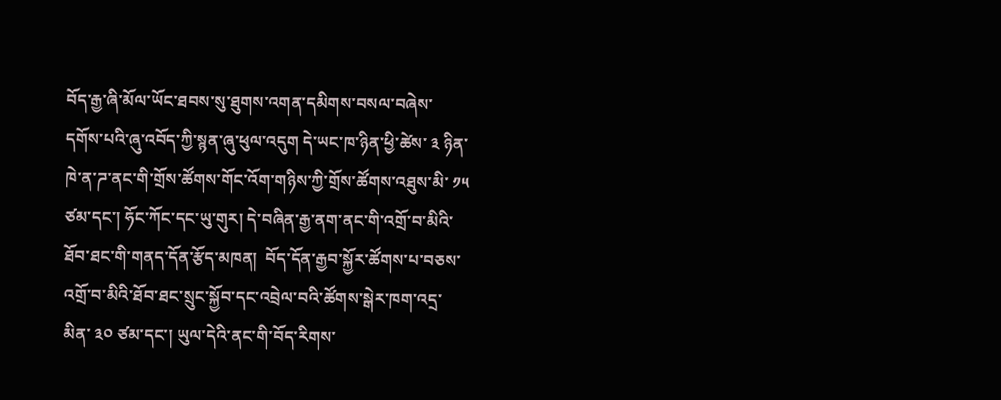བོད་རྒྱ་ཞི་མོལ་ཡོང་ཐབས་སུ་ཐུགས་འགན་དམིགས་བསལ་བཞེས་དགོས་པའི་ཞུ་འབོད་ཀྱི་སྙན་ཞུ་ཕུལ་འདུག དེ་ཡང་ཁ་ཉིན་ཕྱི་ཚེས་ ༣ ཉིན་ཁེ་ན་ཌ་ནང་གི་གྲོས་ཚོགས་གོང་འོག་གཉིས་ཀྱི་གྲོས་ཚོགས་འཐུས་མི་ ༡༥ ཙམ་དང་། ཧོང་ཀོང་དང་ཡུ་གུར། དེ་བཞིན་རྒྱ་ནག་ནང་གི་འགྲོ་བ་མིའི་ཐོབ་ཐང་གི་གནད་དོན་རྩོད་མཁན།  བོད་དོན་རྒྱབ་སྐྱོར་ཚོགས་པ་བཅས་འགྲོ་བ་མིའི་ཐོབ་ཐང་སྲུང་སྐྱོབ་དང་འབྲེལ་བའི་ཚོགས་སྒེར་ཁག་འདྲ་མིན་ ༣༠ ཙམ་དང་། ཡུལ་དེའི་ནང་གི་བོད་རིགས་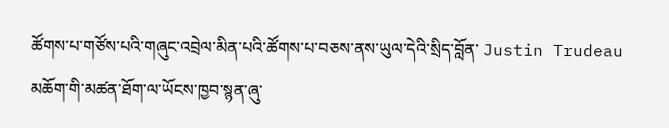ཚོགས་པ་གཙོས་པའི་གཞུང་འབྲེལ་མིན་པའི་ཚོགས་པ་བཅས་ནས་ཡུལ་དེའི་སྲིད་བློན་ Justin Trudeau མཆོག་གི་མཚན་ཐོག་ལ་ཡོངས་ཁྱབ་སྙན་ཞུ་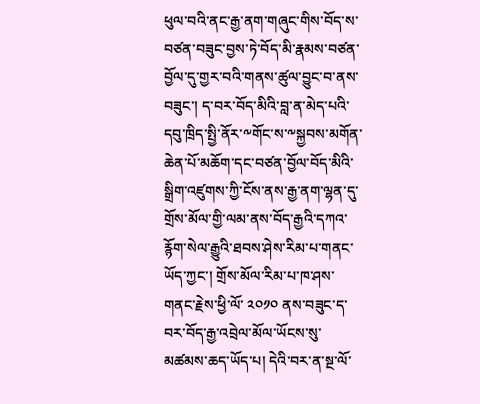ཕུལ་བའི་ནང་རྒྱ་ནག་གཞུང་གིས་བོད་ས་བཙན་བཟུང་བྱས་ཏེ་བོད་མི་རྣམས་བཙན་བྱོལ་དུ་གྱར་བའི་གནས་ཚུལ་བྱུང་བ་ནས་བཟུང་། ད་བར་བོད་མིའི་བླ་ན་མེད་པའི་དབུ་ཁྲིད་སྤྱི་ནོར་༸གོང་ས་༸སྐྱབས་མགོན་ཆེན་པོ་མཆོག་དང་བཙན་བྱོལ་བོད་མིའི་སྒྲིག་འཛུགས་ཀྱི་ངོས་ནས་རྒྱ་ནག་ལྷན་དུ་གྲོས་མོལ་གྱི་ལམ་ནས་བོད་རྒྱའི་དཀའ་རྙོག་སེལ་རྒྱུའི་ཐབས་ཤེས་རིམ་པ་གནང་ཡོད་ཀྱང་། གྲོས་མོལ་རིམ་པ་ཁ་ཤས་གནང་རྗེས་ཕྱི་ལོ་ ༢༠༡༠ ནས་བཟུང་ད་བར་བོད་རྒྱ་འབྲེལ་མོལ་ཡོངས་སུ་མཚམས་ཆད་ཡོད་པ། དེའི་བར་ན་སྔ་ལོ་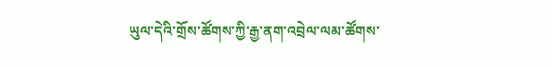ཡུལ་དེའི་གྲོས་ཚོགས་ཀྱི་རྒྱ་ནག་འབྲེལ་ལམ་ཚོགས་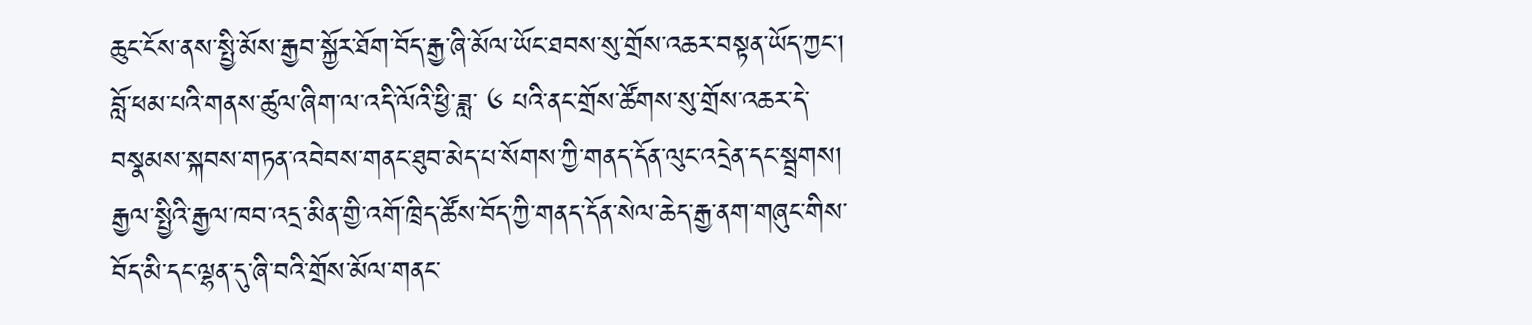ཆུང་ངོས་ནས་སྤྱི་མོས་རྒྱབ་སྐྱོར་ཐོག་བོད་རྒྱ་ཞི་མོལ་ཡོང་ཐབས་སུ་གྲོས་འཆར་བསྟན་ཡོད་ཀྱང་། བློ་ཕམ་པའི་གནས་ཚུལ་ཞིག་ལ་འདི་ལོའི་ཕྱི་ཟླ་ ༦ པའི་ནང་གྲོས་ཚོགས་སུ་གྲོས་འཆར་དེ་བསྣམས་སྐབས་གཏན་འབེབས་གནང་ཐུབ་མེད་པ་སོགས་ཀྱི་གནད་དོན་ལུང་འདྲེན་དང་སྦྲགས། རྒྱལ་སྤྱིའི་རྒྱལ་ཁབ་འདྲ་མིན་གྱི་འགོ་ཁྲིད་ཚོས་བོད་ཀྱི་གནད་དོན་སེལ་ཆེད་རྒྱ་ནག་གཞུང་གིས་བོད་མི་དང་ལྷན་དུ་ཞི་བའི་གྲོས་མོལ་གནང་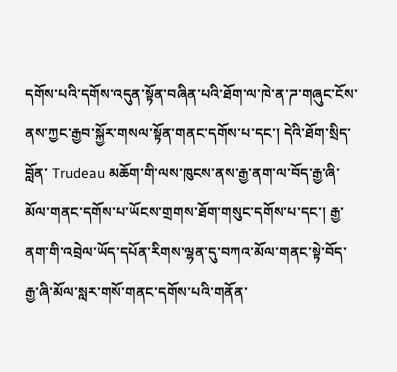དགོས་པའི་དགོས་འདུན་སྟོན་བཞིན་པའི་ཐོག་ལ་ཁེ་ན་ཌ་གཞུང་ངོས་ནས་ཀྱང་རྒྱབ་སྐྱོར་གསལ་སྟོན་གནང་དགོས་པ་དང་། དེའི་ཐོག་སྲིད་བློན་ Trudeau མཆོག་གི་ལས་ཁུངས་ནས་རྒྱ་ནག་ལ་བོད་རྒྱ་ཞི་མོལ་གནང་དགོས་པ་ཡོངས་གྲགས་ཐོག་གསུང་དགོས་པ་དང་། རྒྱ་ནག་གི་འབྲེལ་ཡོད་དཔོན་རིགས་ལྷན་དུ་བཀའ་མོལ་གནང་སྟེ་བོད་རྒྱ་ཞི་མོལ་སླར་གསོ་གནང་དགོས་པའི་གནོན་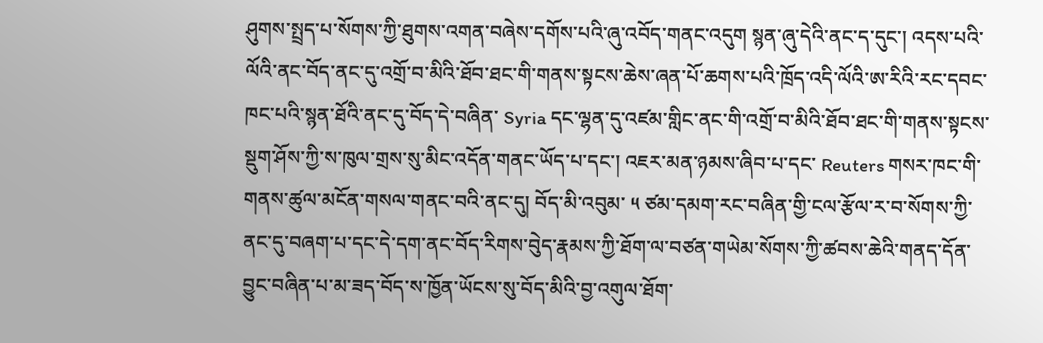ཤུགས་སྤྲད་པ་སོགས་ཀྱི་ཐུགས་འགན་བཞེས་དགོས་པའི་ཞུ་འབོད་གནང་འདུག སྙན་ཞུ་དེའི་ནང་ད་དུང་། འདས་པའི་ལོའི་ནང་བོད་ནང་དུ་འགྲོ་བ་མིའི་ཐོབ་ཐང་གི་གནས་སྟངས་ཆེས་ཞན་པོ་ཆགས་པའི་ཁྲོད་འདི་ལོའི་ཨ་རིའི་རང་དབང་ཁང་པའི་སྙན་ཐོའི་ནང་དུ་བོད་དེ་བཞིན་ Syria དང་ལྷན་དུ་འཛམ་གླིང་ནང་གི་འགྲོ་བ་མིའི་ཐོབ་ཐང་གི་གནས་སྟངས་སྡུག་ཤོས་ཀྱི་ས་ཁུལ་གྲས་སུ་མིང་འདོན་གནང་ཡོད་པ་དང་། འཇར་མན་ཉམས་ཞིབ་པ་དང་ Reuters གསར་ཁང་གི་གནས་ཚུལ་མངོན་གསལ་གནང་བའི་ནང་དུ། བོད་མི་འབུམ་ ༥ ཙམ་དམག་རང་བཞིན་གྱི་ངལ་རྩོལ་ར་བ་སོགས་ཀྱི་ནང་དུ་བཞག་པ་དང་དེ་དག་ནང་བོད་རིགས་བེུད་རྣམས་ཀྱི་ཐོག་ལ་བཙན་གཡེམ་སོགས་ཀྱི་ཚབས་ཆེའི་གནད་དོན་བྱུང་བཞིན་པ་མ་ཟད་བོད་ས་ཁྱོན་ཡོངས་སུ་བོད་མིའི་བྱ་འགུལ་ཐོག་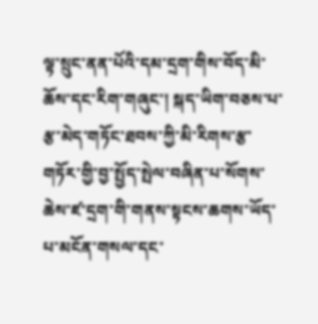ལྟ་སྲུང་ནན་པོའི་དམ་དྲག་གིས་བོད་མི་ཆོས་དང་རིག་གཞུང་། སྐད་ཡིག་བཅས་པ་རྩ་མེད་གཏོང་ཐབས་ཀྱི་མི་རིགས་རྩ་གཏོར་གྱི་བྱ་སྤྱོད་སྤེལ་བཞིན་པ་སོགས་ཆེས་ཛ་དྲག་གི་གནས་སྟངས་ཆགས་ཡོད་པ་མངོན་གསལ་དང་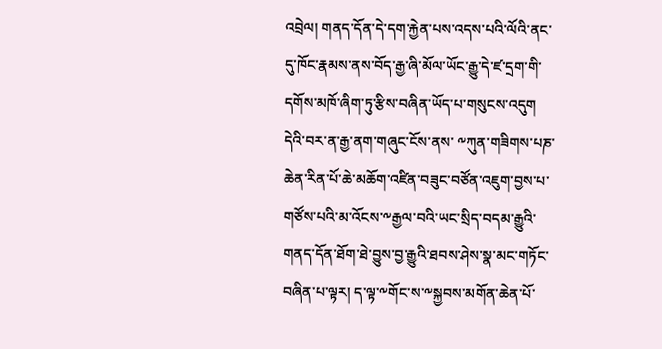འབྲེལ། གནད་དོན་དེ་དག་རྐྱེན་པས་འདས་པའི་ལོའི་ནང་དུ་ཁོང་རྣམས་ནས་བོད་རྒྱ་ཞི་མོལ་ཡོང་རྒྱུ་དེ་ཛ་དྲག་གི་དགོས་མཁོ་ཞིག་ཏུ་རྩིས་བཞིན་ཡོད་པ་གསུངས་འདུག དེའི་བར་ན་རྒྱ་ནག་གཞུང་ངོས་ནས་ ༸ཀུན་གཟིགས་པཎ་ཆེན་རིན་པོ་ཆེ་མཆོག་འཛིན་བཟུང་བཙོན་འཇུག་བྱས་པ་གཙོས་པའི་མ་འོངས་༸རྒྱལ་བའི་ཡང་སྲིད་བདམ་རྒྱུའི་གནད་དོན་ཐོག་ཐེ་བྱུས་བྱ་རྒྱུའི་ཐབས་ཤེས་སྣ་མང་གཏོང་བཞིན་པ་ལྟར། ད་ལྟ་༸གོང་ས་༸སྐྱབས་མགོན་ཆེན་པོ་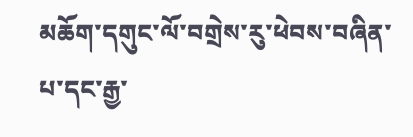མཆོག་དགུང་ལོ་བགྲེས་རུ་ཕེབས་བཞིན་པ་དང་རྒྱ་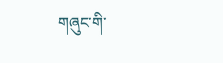གཞུང་གི་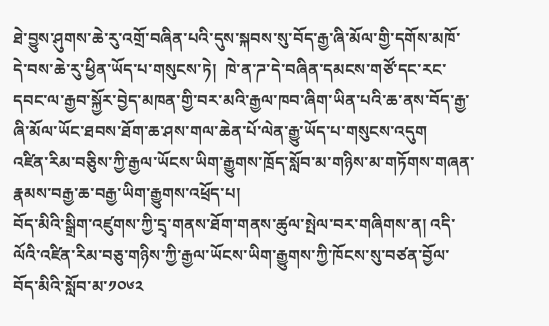ཐེ་བྱུས་ཤུགས་ཆེ་རུ་འགྲོ་བཞིན་པའི་དུས་སྐབས་སུ་བོད་རྒྱ་ཞི་མོལ་གྱི་དགོས་མཁོ་དེ་བས་ཆེ་རུ་ཕྱིན་ཡོད་པ་གསུངས་ཏེ།  ཁེ་ན་ཌ་དེ་བཞིན་དམངས་གཙོ་དང་རང་དབང་ལ་རྒྱབ་སྐྱོར་བྱེད་མཁན་གྱི་བར་མའི་རྒྱལ་ཁབ་ཞིག་ཡིན་པའི་ཆ་ནས་བོད་རྒྱ་ཞི་མོལ་ཡོང་ཐབས་ཐོག་ཆ་ཤས་གལ་ཆེན་པོ་ལེན་རྒྱུ་ཡོད་པ་གསུངས་འདུག
འཛིན་རིམ་བཅིུས་ཀྱི་རྒྱལ་ཡོངས་ཡིག་རྒྱུགས་ཁྲོད་སློབ་མ་གཉིས་མ་གཏོགས་གཞན་རྣམས་བརྒྱ་ཆ་བརྒྱ་ཡིག་རྒྱུགས་འཕྲོད་པ།
བོད་མིའི་སྒྲིག་འཛུགས་ཀྱི་དྲྭ་གནས་ཐོག་གནས་ཚུལ་སྤེལ་བར་གཞིགས་ན། འདི་ལོའི་འཛིན་རིམ་བཅུ་གཉིས་ཀྱི་རྒྱལ་ཡོངས་ཡིག་རྒྱུགས་ཀྱི་ཁོངས་སུ་བཙན་བྱོལ་བོད་མིའི་སློབ་མ་༡༠༦༢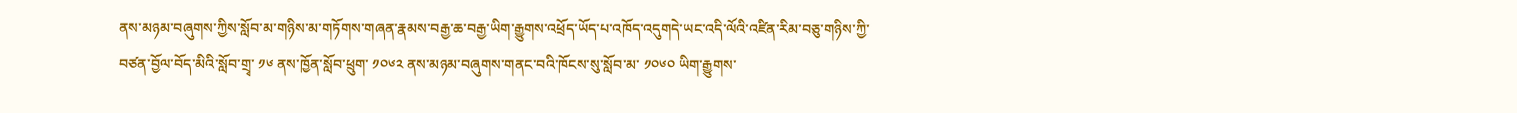ནས་མཉམ་བཞུགས་ཀྱིས་སློབ་མ་གཉིས་མ་གཏོགས་གཞན་རྣམས་བརྒྱ་ཆ་བརྒྱ་ཡིག་རྒྱུགས་འཕྲོད་ཡོད་པ་འཁོད་འདུགདེ་ཡང་འདི་ལོའི་འཛིན་རིམ་བཅུ་གཉིས་ཀྱི་བཙན་བྱོལ་བོད་མིའི་སློབ་གྲྭ་ ༡༦ ནས་ཁྱོན་སློབ་ཕྲུག་ ༡༠༦༢ ནས་མཉམ་བཞུགས་གནང་བའི་ཁོངས་སུ་སློབ་མ་ ༡༠༦༠ ཡིག་རྒྱུགས་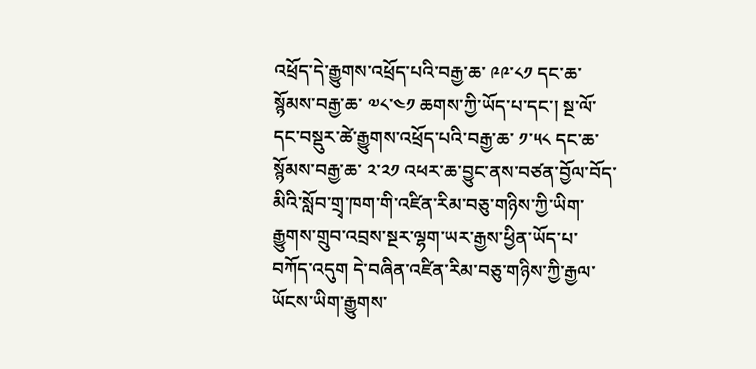འཕྲོད་དེ་རྒྱུགས་འཕྲོད་པའི་བརྒྱ་ཆ་ ༩༩་༨༡ དང་ཆ་སྙོམས་བརྒྱ་ཆ་ ༧༨་༤༡ ཆགས་ཀྱི་ཡོད་པ་དང་། སྔ་ལོ་དང་བསྡུར་ཚེ་རྒྱུགས་འཕྲོད་པའི་བརྒྱ་ཆ་ ༡་༥༨ དང་ཆ་སྙོམས་བརྒྱ་ཆ་ ༢་༢༡ འཕར་ཆ་བྱུང་ནས་བཙན་བྱོལ་བོད་མིའི་སློབ་གྲྭ་ཁག་གི་འཛིན་རིམ་བཅུ་གཉིས་ཀྱི་ཡིག་རྒྱུགས་གྲུབ་འབྲས་སྔར་ལྷག་ཡར་རྒྱས་ཕྱིན་ཡོད་པ་བཀོད་འདུག དེ་བཞིན་འཛིན་རིམ་བཅུ་གཉིས་ཀྱི་རྒྱལ་ཡོངས་ཡིག་རྒྱུགས་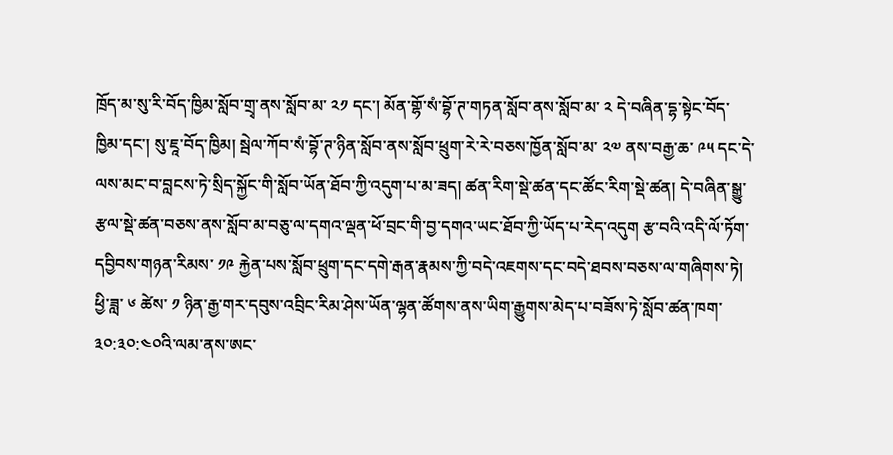ཁྲོད་མ་སུ་རི་བོད་ཁྱིམ་སློབ་གྲྭ་ནས་སློབ་མ་ ༢༡ དང་། མོན་གྷོ་སཾ་བྷོ་ཊ་གཏན་སློབ་ནས་སློབ་མ་ ༢ དེ་བཞིན་དྷ་སྟེང་བོད་ཁྱིམ་དང་། སུ་ཇཱ་བོད་ཁྱིམ། སྦེལ་ཀོབ་སཾ་བྷོ་ཊ་ཉིན་སློབ་ནས་སློབ་ཕྲུག་རེ་རེ་བཅས་ཁྱོན་སློབ་མ་ ༢༧ ནས་བརྒྱ་ཆ་ ༩༥ དང་དེ་ལས་མང་བ་བླངས་ཏེ་སྲིད་སྐྱོང་གི་སློབ་ཡོན་ཐོབ་ཀྱི་འདུག་པ་མ་ཟད། ཚན་རིག་སྡེ་ཚན་དང་ཚོང་རིག་སྡེ་ཚན། དེ་བཞིན་སྒྱུ་རྩལ་སྡེ་ཚན་བཅས་ནས་སློབ་མ་བཅུ་ལ་དགའ་ལྡན་ཕོ་བྲང་གི་བྱ་དགའ་ཡང་ཐོབ་ཀྱི་ཡོད་པ་རེད་འདུག རྩ་བའི་འདི་ལོ་ཏོག་དབྱིབས་གཉན་རིམས་ ༡༩ རྐྱེན་པས་སློབ་ཕྲུག་དང་དགེ་རྒན་རྣམས་ཀྱི་བདེ་འཇགས་དང་བདེ་ཐབས་བཅས་ལ་གཞིགས་ཏེ། ཕྱི་ཟླ་ ༦ ཚེས་ ༡ ཉིན་རྒྱ་གར་དབུས་འབྲིང་རིམ་ཤེས་ཡོན་ལྷན་ཚོགས་ནས་ཡིག་རྒྱུགས་མེད་པ་བཟོས་ཏེ་སློབ་ཚན་ཁག་༣༠:༣༠:༤༠འི་ལམ་ནས་ཨང་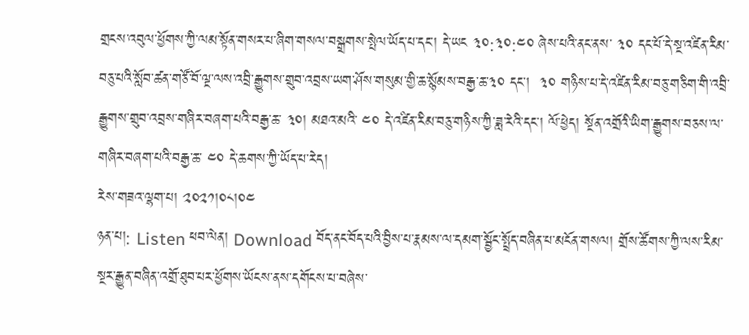གྲངས་འབུལ་ཕྱོགས་ཀྱི་ལམ་སྟོན་གསར་པ་ཞིག་གསལ་བསྒྲགས་སྤེལ་ཡོད་པ་དང་། དེ་ཡང ༣༠:༣༠:༤༠ ཞེས་པའི་ནང་ནས་ ༣༠ དང་པོ་དེ་སྔ་འཛིན་རིམ་བཅུ་པའི་སློབ་ཚན་གཙོ་བོ་ལྔ་ལས་འབྲི་རྒྱུགས་གྲུབ་འབྲས་ཡག་ཤོས་གསུམ་གྱི་ཆ་སྙོམས་བརྒྱ་ཆ་༣༠ དང་།  ༣༠ གཉིས་པ་དེ་འཛིན་རིམ་བཅུ་གཅིག་གི་འབྲི་རྒྱུགས་གྲུབ་འབྲས་གཞིར་བཞག་པའི་བརྒྱ་ཆ་ ༣༠། མཐའ་མའི་ ༤༠ དེ་འཛིན་རིམ་བཅུ་གཉིས་ཀྱི་ཟླ་རེའི་དང་། ལོ་ཕྱེད། སྔོན་འགྲོའི་ཡིག་རྒྱུགས་བཅས་ལ་གཞིར་བཞག་པའི་བརྒྱ་ཆ་ ༤༠ དེ་ཆགས་ཀྱི་ཡོད་པ་རེད།
རེས་གཟའ་ལྷག་པ། ༢༠༢༡།༠༨།༠༤
ཉན་པ།: Listen ཕབ་ལེན། Download བོད་ནང་བོད་པའི་བྱིས་པ་རྣམས་ལ་དམག་སྦྱོང་སྤྲོད་བཞིན་པ་མངོན་གསལ། གྲོས་ཚོགས་ཀྱི་ལས་རིམ་སྔར་རྒྱུན་བཞིན་འགྲོ་ཐུབ་པར་ཕྱོགས་ཡོངས་ནས་དགོངས་པ་བཞེས་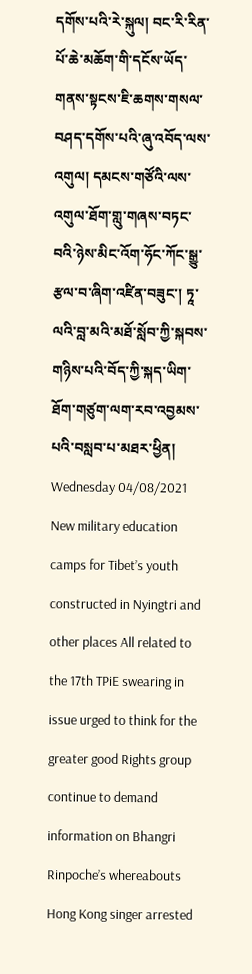དགོས་པའི་རེ་སྐུལ། བང་རི་རིན་པོ་ཆེ་མཆོག་གི་དངོས་ཡོད་གནས་སྟངས་ཇི་ཆགས་གསལ་བཤད་དགོས་པའི་ཞུ་འབོད་ལས་འགུལ། དམངས་གཙོའི་ལས་འགུལ་ཐོག་གླུ་གཞས་བཏང་བའི་ཉེས་མིང་འོག་ཧོང་ཀོང་སྒྱུ་རྩལ་བ་ཞིག་འཛིན་བཟུང་། ཏཱ་ལའི་བླ་མའི་མཐོ་སློབ་ཀྱི་སྐབས་གཉིས་པའི་བོད་ཀྱི་སྐད་ཡིག་ཐོག་གཙུག་ལག་རབ་འབྱམས་པའི་བསླབ་པ་མཐར་ཕྱིན། Wednesday 04/08/2021 New military education camps for Tibet’s youth constructed in Nyingtri and other places All related to the 17th TPiE swearing in issue urged to think for the greater good Rights group continue to demand information on Bhangri Rinpoche’s whereabouts Hong Kong singer arrested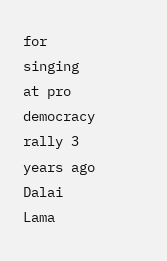for singing at pro democracy rally 3 years ago Dalai Lama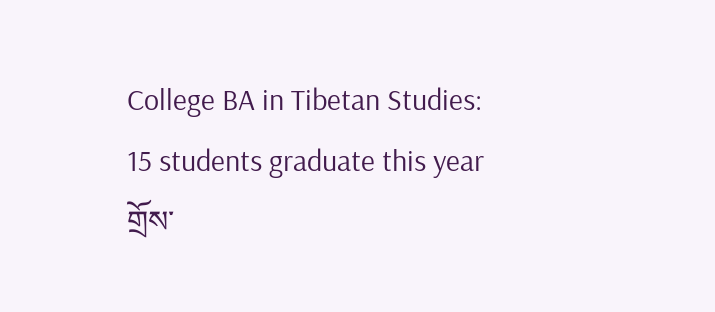College BA in Tibetan Studies: 15 students graduate this year
གྲོས་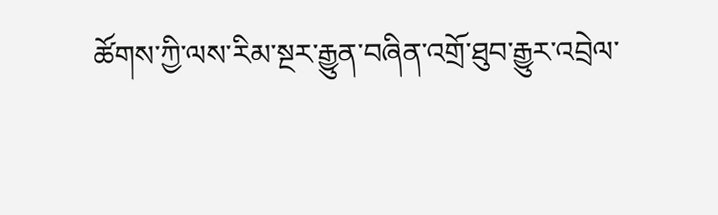ཚོགས་ཀྱི་ལས་རིམ་སྔར་རྒྱུན་བཞིན་འགྲོ་ཐུབ་རྒྱུར་འབྲེལ་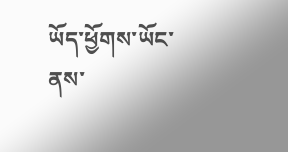ཡོད་ཕྱོགས་ཡོང་ནས་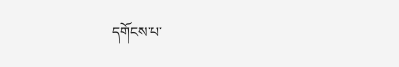དགོངས་པ་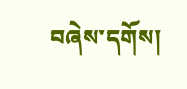བཞེས་དགོས།